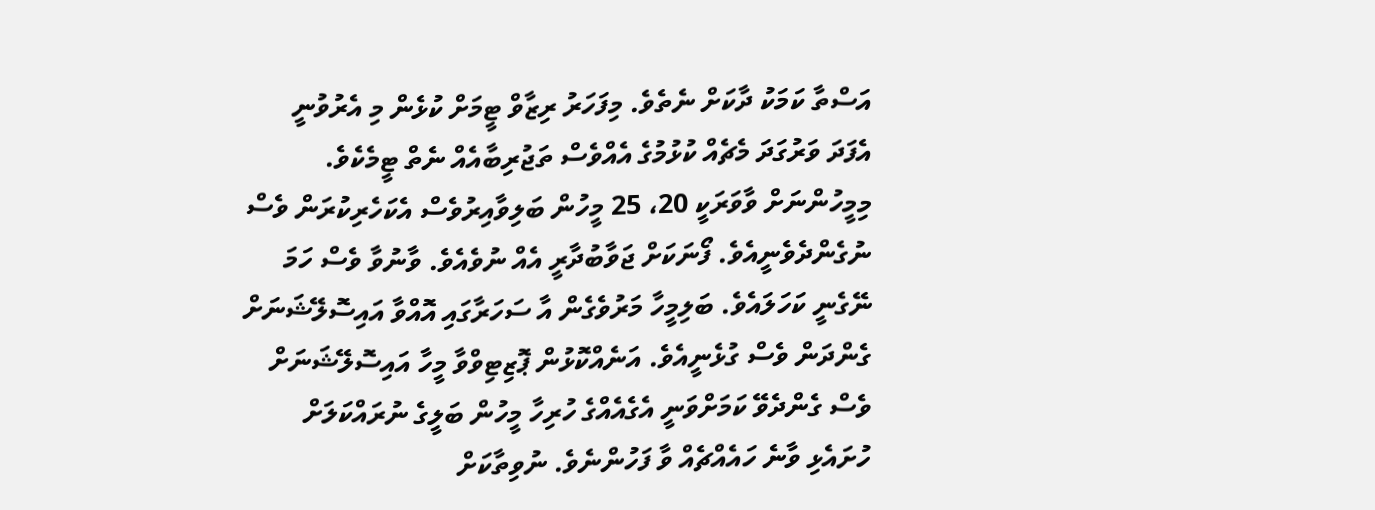އަސްތާ ކަމަކު ދާކަށް ނެތެވެ. މިފަހަރު ރިޒާވް ޓީމަށް ކުޅެން މި އެރުވުނީ އެފަދަ ވަރުގަދަ މެޗެއް ކުޅުމުގެ އެއްވެސް ތަޖުރިބާއެއް ނެތް ޓީމެކެވެ. މިމީހުންނަށް ވާވަރަކީ 20، 25 މީހުން ބަލިވާއިރުވެސް އެކަހެރިކުރަން ވެސް ނުގެންދެވެނީއެވެ. ފޯނަކަށް ޖަވާބުދާރީ އެއް ނުވެއެވެ. ވާނުވާ ވެސް ހަމަ ނޭގެނީ ކަހަލައެވެ. ބަލިމީހާ މަރުވެގެން އާ ސަހަރާގައި އޮއްވާ އައިސޮލޭޝަނަށް ގެންދަން ވެސް ގުޅެނީއެވެ. އަނެއްކޮޅުން ޕޮޒިޓިވްވާ މީހާ އައިސޮލޭޝަނަށް ވެސް ގެންދެވޭ ކަމަށްވަނީ އެގެއެއްގެ ހުރިހާ މީހުން ބަލީގެ ނުރައްކަލަށް ހުށައެޅި ވާނެ ހައެއްޗެއް ވާ ފަހުންނެވެ. ނުވިތާކަށް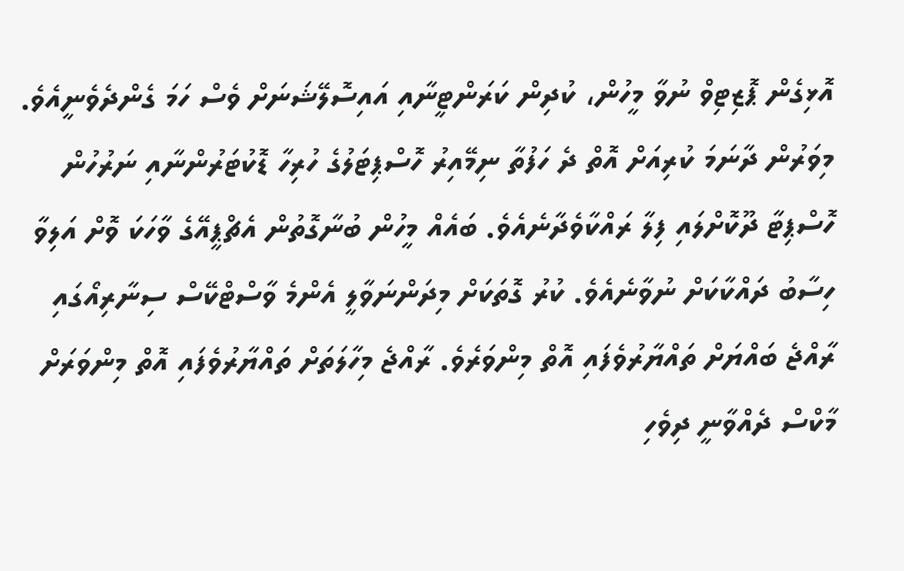އޮޅިގެން ޕޮޒިޓިވް ނުވާ މީހުން، ކުދިން ކަރަންޓީނާއި އައިސޮލޭޝަނަށް ވެސް ހަމަ ގެންދެވެނީއެވެ.
މިވަރުން ދާނަމަ ކުރިއަށް އޮތް ދެ ހަފުތާ ނިމޭއިރު ހޮސްޕިޓަލުގެ ހުރިހާ ޑޮކުޓަރުންނާއި ނަރުހުން ހޮސްޕިޓާ ދޫކޮށްލައި ފިލާ ރައްކާވެދާނެއެވެ. ބައެއް މީހުން ބުނާގޮތުން އެޗްޕީއޭގެ ވާހަކަ ވޮށް އަލިވާ ހިސާބު ދައްކާކަށް ނުވާނެއެވެ. ކުރު ގޮތަކަށް މިދަންނަވާލީ އެންމެ ވާސްޓްކޭސް ސިނާރިއޯގައި ރާއްޖެ ބައްޔަށް ތައްޔާރުވެފައި އޮތް މިންވަރެވެ. ރާއްޖެ މިހާލަތަށް ތައްޔާރުވެފައި އޮތް މިންވަރަށް މާކްސް ދެއްވާނީ ދިވެހި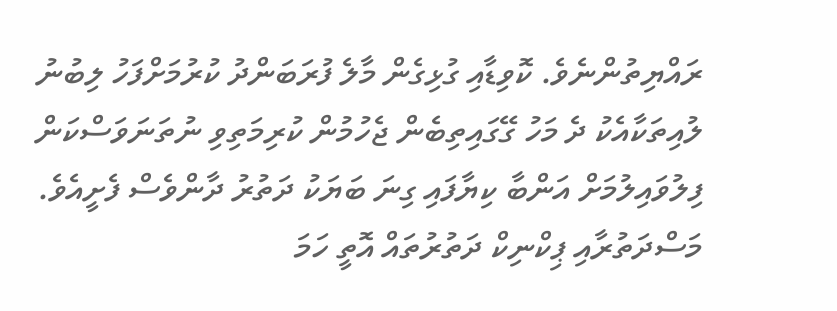ރައްޔިތުންނެވެ. ކޮވިޑާއި ގުޅިގެން މާލެ ފުރަބަންދު ކުރުމަށްފަހު ލިބުނު ލުއިތަކާއެކު ދެ މަހު ގޭގައިތިބެން ޖެހުމުން ކުރިމަތިވި ނުތަނަވަސްކަން ފިލުވައިލުމަށް އަންބާ ކިޔާފައި ގިނަ ބަޔަކު ދަތުރު ދާންވެސް ފެށީއެވެ. މަސްދަތުރާއި ޕިކްނިކް ދަތުރުތައް އޮތީ ހަމަ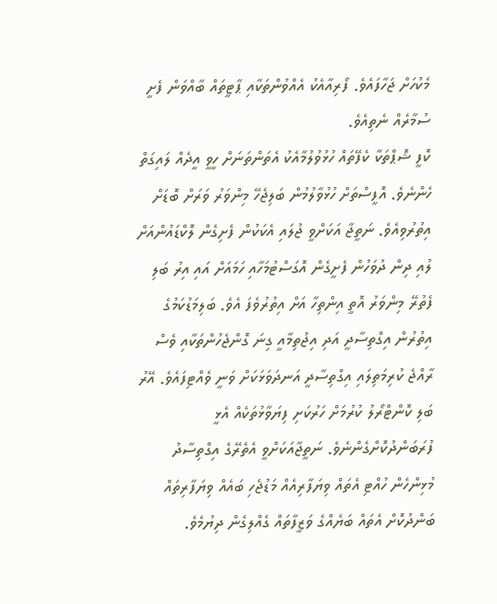މެކުހަށް ޖަހާފައެވެ. ފޯރިއާއެކު އެއްވުންތަކާއި ޕާޓީތައް ބާއްވަން ފެށީ ސުމާރެއް ނެތިއެވެ.
ކޮފީ ޝޮޕްތަކާ ކެފޭތައް ހުޅުވުލުމާއެކު އެތަންތަނަށް ހީވީ އީދެއް ލައިގަތް ހެންނެވެ. އޮފީސްތަށް ހުޅުވާލުމުން ބަލިޖެހޭ މިންވަރު ވަރަށް ބޮޑަށް އިތުރުވިއެވެ. ނަތީޖާ އަކަށްވީ ޖުލައި އެކަކުން ފެށިގެން ލޮކްޑައުންއަށް ލުއި ދިން ދުވަހުން ފެށީގެން އޮގަސްޓުމަހާއި ހަމައަށް އައި އިރު ބަލި ފެތުރޭ މިންވަރު އޮތީ އިންތިހާ އަށް އިތުރުވެފަ އެވެ. ބަލިމަޑުކަމުގެ އިތުރުން އިގްތިސާދީ އަދި އިޖުތިމާއީ ގިނަ ގޮންޖެހުންތަކާއި ވެސް ރާއްޖެ ކުރިމަތިލައި އިގްތިސާދީ އަނދަވަޅަކަށް ވަނީ ވެއްޓިފައެވެ. އޭރު ބަލި ކޮންޓްރޯލު ކުރުމަށް ހަރުކަށި ފިޔަވާޅުތަކެއް އެޅީ ފުރަބަންދުކޮށްގެންނެވެ. ނަތީޖާއަކަށްވީ އެތެރޭގެ އިގްތިސާދު މުޅިންހެން ހުއްޓި އެތައް ވިޔަފާރިއެއް މަޑުޖެހި ބައެއް ވިޔަފާރިތައް ބަންދުކޮށް އެތައް ބަޔެއްގެ ވަޒީފާތައް ގެއްލިގެން ދިޔުމެވެ.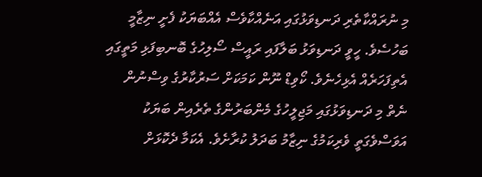މި ނުރައްކާތެރި ދަނޑިވަޅުގައި އަނެއްކާވެސް އެއްބަޔަކު ފެށީ ނިޒާމީ ބަހުސެވެ. ހީވީ ދަނޑިވަޅު ބަލާފައި ރައީސް ސޯލިހުގެ ބޮނބިފަޅި މަތީގައި އެތިފަހަރެއް އެޅިހެނެވެ. ކޯވިޑް ނޫން ކަމަކަށް ސަރުކާރުގެ ވިސްނުން ނެތް މި ދަނޑިވަޅުގައި މަޖިލީހުގެ މެންބަރުންގެ ތެރެއިން ބަޔަކު އަވަސްވެގަތީ ވެރިކަމުގެ ނިޒާމު ބަދަލު ކުރާށެވެ. އެކަމާ ދެކޮޅަށް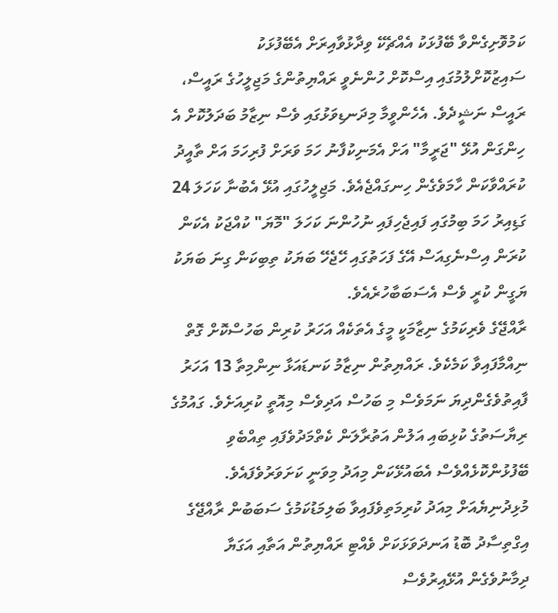ކަމުވޮށިގެންވާ ބޭފުޅަކު އެއްޗެކޭ ވިދާޅުވާއިރަށް އެބޭފުޅަކު ސައިޒުކޮށްލުމުގައި އިސްކޮށް ހުންނެވީ ރައްޔިތުންގެ މަޖިލީހުގެ ރައީސް، ރައީސް ނަޝީދެވެ. އެހެންވީމާ މިދަނޑިވަޅުގައި ވެސް ނިޒާމު ބަދަލުކޮށް އެ ހިންގަން އުޅޭ "ޖަރީމާ" އަށް އެމަނިކުފާނު ހަމަ ވަރަށް ފުރިހަމަ އަށް ތާއީދު ކުރައްވާކަން ހާމަވެގެން ހިނގައްޖެއެވެ. މަޖިލީހުގައި އުޅޭ އެބުނާ ކަހަލަ 24 ގަޑިއިރު ހަމަ ބިމުގައި ފައިޖެހިފައި ނުހުންނަ ކަހަލަ "މޮޔަ" ކުއްޖަކު އެކަން ކުރަން އިސްނެގިއަސް އޭގެ ފަހަތުގައި ހޭޖެހޭ ބަޔަކު ތިބިކަން ގިނަ ބަޔަކު ޔަގީން ކުރީ ވެސް އެސަބަބާހުރެއެވެ.
ރާއްޖޭގެ ވެރިކަމުގެ ނިޒާމަކީ މީގެ އެތަކެއް އަހަރު ކުރިން ބަހުސްކޮށް ގޮތް ނިއްމާފައިވާ ކަމެކެވެ. ރައްޔިތުން ނިޒާމު ކަނޑައަޅާ ނިންމިތާ 13 އަހަރު ފާއިތުވެގެންދިޔަ ނަމަވެސް މި ބަހުސް އަދިވެސް މިއޮތީ ކުރިއަށެވެ. ގައުމުގެ ރިޔާސަތުގެ ކުޅިބައި އަލުން އަތުރާލަން ކެތްމަދުވެފައި ތިއްބެވި ބޭފުޅުންކޮޅެއްވެސް އެބައުޅޭކަން މިއަދު މިވަނީ ކަށަވަރުވެފައެވެ.
މުޅިދުނިޔެއަށް މިއަދު ކުރިމަތިވެފައިވާ ބަލިމަޑުކަމުގެ ސަބަބުން ރާއްޖޭގެ އިގްތިސާދު ބޮޑު އަނދަވަޅަކަށް ވެއްޓި ރައްޔިތުން އަތާއި އަގަޔާ ދިމާނުވެގެން އުޅޭއިރުވެސް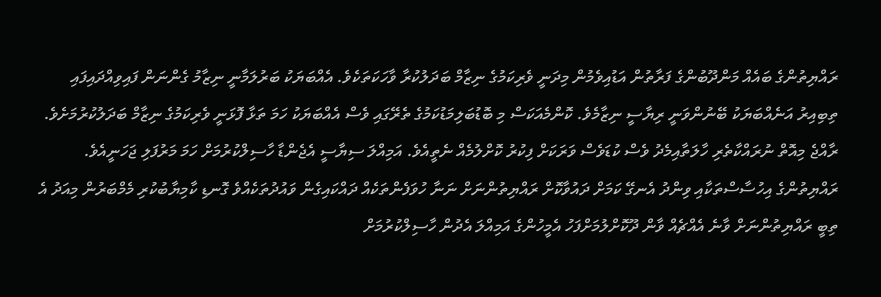ރައްޔިތުންގެ ބައެއް މަންދޫބުންގެ ފަރާތުން އަޑުއިވެމުން މިދަނީ ވެރިކަމުގެ ނިޒާމް ބަދަލުކުރާ ވާހަކަތަކެވެ. އެއްބަޔަކު ބަރުލަމާނީ ނިޒާމު ގެންނަން ފައިވިއްދައިފައި ތިބިއިރު އަނެއްބަޔަކު ބޭނުންވަނީ ރިޔާސީ ނިޒާމެވެ. ކޮންމެއަކަސް މި ބޮޑުބަލިމަޑުކަމުގެ ތެރޭގައި ވެސް އެއްބަޔަކު ހަމަ ތަޅާ ފޮޅަނީ ވެރިކަމުގެ ނިޒާމް ބަދަލުކުރުމަށެވެ.
ރާއްޖެ މިއޮތް ނުރައްކާތެރި ހާލަތާއިމެދު ވެސް ކުޑަވެސް ވަރަކަށް ފިކުރު ކޮށްލުމެއް ނެތީއެވެ. އަމިއްލަ ސިޔާސީ އެޖެންޑާ ހާސިލްކުރުމަށް ހަމަ މަރުފަލި ޖަހަނީއެވެ. ރައްޔިތުންގެ އިހުސާސްތަކާއި ވިންދު އެނގޭ ކަމަށް ދައުވާކޮށް ރައްޔިތުންނަށް ނަނާ ހުވަފެންތަކެއް ދައްކައިގެން ވައުދުތަކެއްވެ ގޮނޑި ކާމިޔާބުކުރި މެމްބަރުން މިއަދު އެ ތިބީ ރައްޔިތުންނަށް ވާނެ އެއްޗެއް ވާން ދޫކޮށްލުމަށްފަހު އެމީހުންގެ އަމިއްލަ އެދުން ހާސިލްކުރުމަށް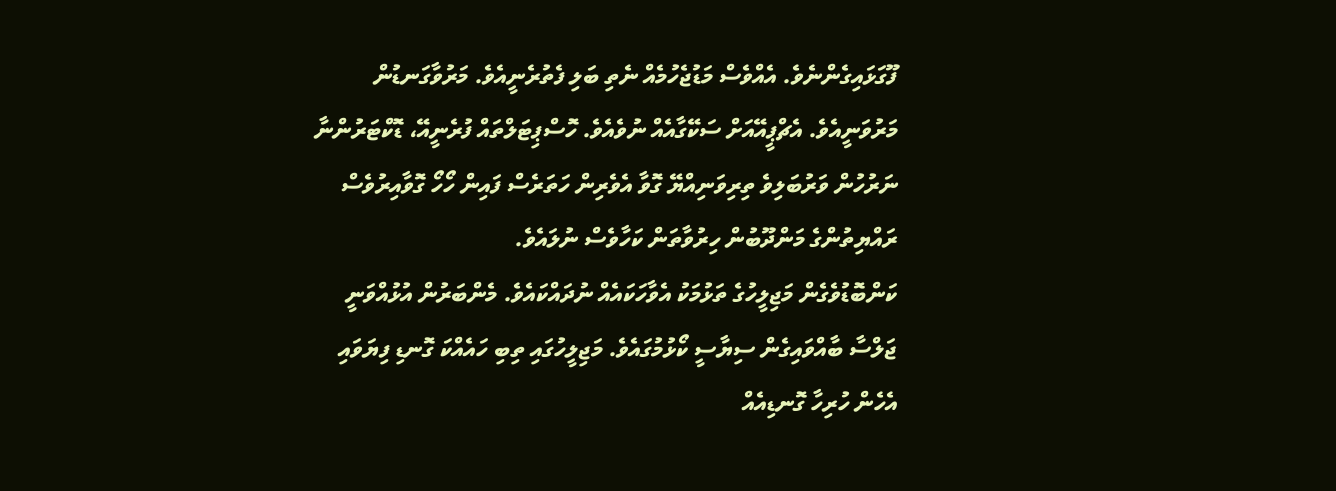ފޫގަޅައިގެންނެވެ. އެއްވެސް މަޑުޖެހުމެއް ނެތި ބަލި ފެތުރެނީއެވެ. މަރުވާގަނޑުން މަރުވަނީއެވެ. އެޗްޕީއޭއަށް ސަކޭގާއެއް ނުވެއެވެ. ހޮސްޕިޓަލްތައް ފުރެނީއޭ، ޑޮކްޓަރުންނާ ނަރުހުން ވަރުބަލިވެ ތިރިވަނިއްޔޭ ގޮވާ އެވެރިން ހަތަރެސް ފައިން ހޯހޯ ގޮވާއިރުވެސް ރައްޔިތުންގެ މަންދޫބުން ހިރުވާތަން ކަހާވެސް ނުލައެވެ.
ކަންބޮޑުވެގެން މަޖިލީހުގެ ތަޅުމަކު އެވާހަކައެއް ނުދައްކައެވެ. މެންބަރުން އުޅުއްވަނީ ޖަލްސާ ބާއްވައިގެން ސިޔާސީ ކޯޅުމުގައެވެ. މަޖިލީހުގައި ތިބި ހައެއްކަ ގޮނޑި ފިޔަވައި އެހެން ހުރިހާ ގޮނޑިއެއް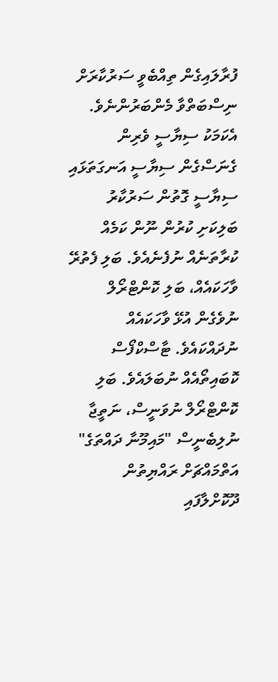ފުރާލައިގެން ތިއްބެވީ ސަރުކާރަށް ނިސްބަތްވާ މެންބަރުންނެވެ. އެކަމަކު ސިޔާސީ ވެރިން ގެނަސްގެން ސިޔާސީ އަނގަތަޅައި ސިޔާސީ ގޮތުން ސަރުކާރު ބަލިކަށި ކުރުން ނޫން ކަމެއް ކުރާތަނެއް ނުފެނެއެވެ. ބަލި ފެތުރޭ ވާހަކައެއް، ބަލި ކޮންޓްރޯލް ނުވެގެން އުޅޭ ވާހަކައެއް ނުދައްކައެވެ. ޓާސްކްފޯސް ކޮބައިތޯއެއް ނުބަލައެވެ. ބަލި ކޮންޓްރޯލް ނުވަނީސް، ނަތީޖާ ނުލިބެނީސް "މައިމޫނާ ދައްތަގެ" އަތްމައްޗަށް ރައްޔިތުން ދޫކޮށްލާފައި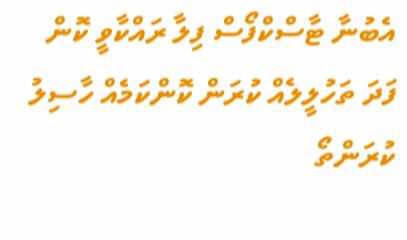އެބުނާ ޓާސްކްފޯސް ފިލާ ރައްކާވީ ކޮން ފަދަ ތަހުލީލެއް ކުރަން ކޮންކަމެއް ހާސިލު ކުރަންތޯ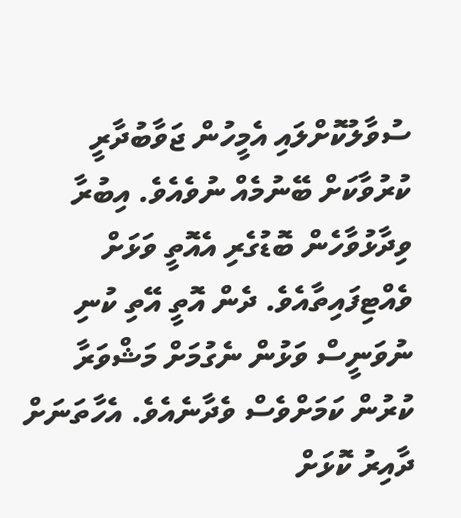ސުވާލުކޮށްލައި އެމީހުން ޖަވާބުދާރީ ކުރުވާކަށް ބޭނުމެއް ނުވެއެވެ. އިބުރާ ވިދާޅުވާހެން ބޮޑުގެރި އެއޮތީ ވަޅަށް ވެއްޓިފައިތާއެވެ. ދެން އޮތީ އޭތި ކުނި ނުވަނީސް ވަޅުން ނެގުމަށް މަޝްވަރާ ކުރުން ކަމަށްވެސް ވެދާނެއެވެ. އެހާތަނަށް ދާއިރު ކޮޅަށް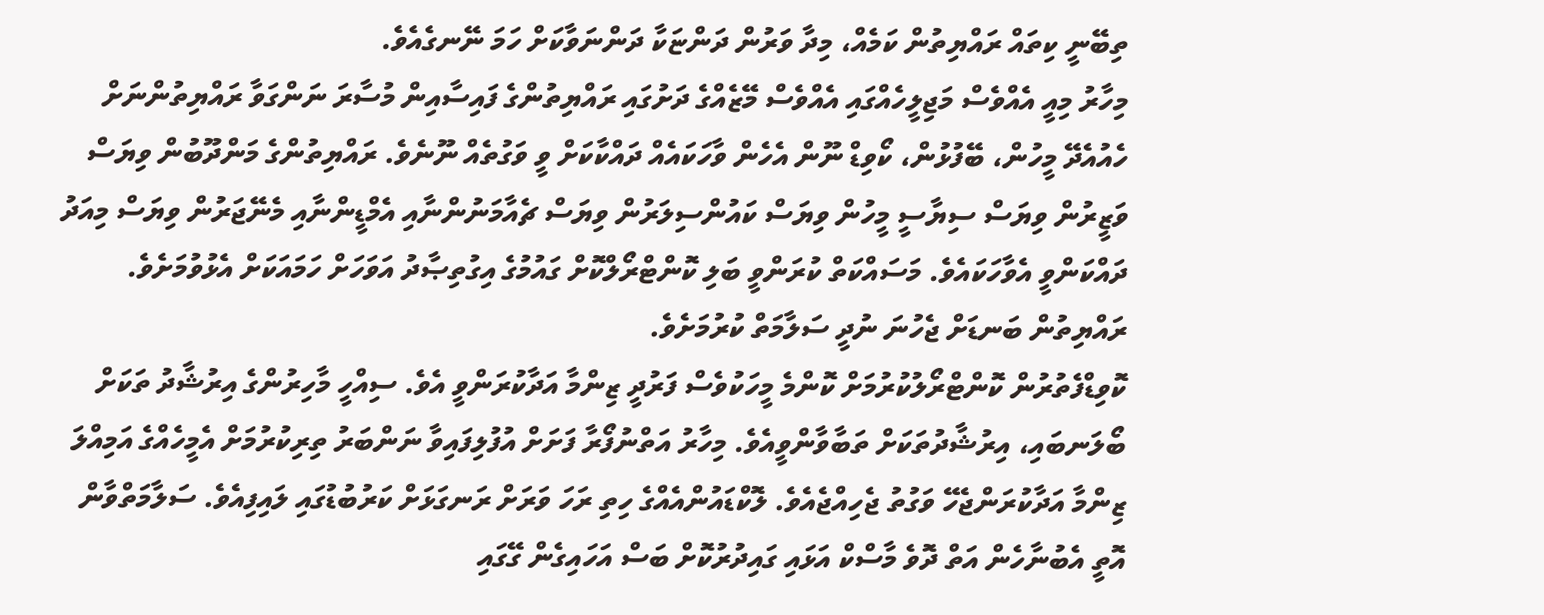ތިބޭނީ ކިތައް ރައްޔިތުން ކަމެއް، މިދާ ވަރުން ދަންޏަކާ ދަންނަވާކަށް ހަމަ ނޭނގެއެވެ.
މިހާރު މިއީ އެއްވެސް މަޖިލީހެއްގައި އެއްވެސް މޭޒެއްގެ ދަށުގައި ރައްޔިތުންގެ ފައިސާއިން މުސާރަ ނަންގަވާ ރައްޔިތުންނަށް ހެއުއެދޭ މީހުން، ބޭފުޅުން، ކޯވިޑް ނޫން އެހެން ވާހަކައެއް ދައްކާކަށް ވީ ވަގުތެއް ނޫނެވެ. ރައްޔިތުންގެ މަންދޫބުން ވިޔަސް ވަޒީރުން ވިޔަސް ސިޔާސީ މީހުން ވިޔަސް ކައުންސިލަރުން ވިޔަސް ޗެއާމަނުންނާއި އެމްޑީންނާއި މެނޭޖަރުން ވިޔަސް މިއަދު ދައްކަންވީ އެވާހަކައެވެ. މަސައްކަތް ކުރަންވީ ބަލި ކޮންޓްރޯލްކޮށް ގައުމުގެ އިގުތިޞާދު އަވަހަށް ހަމައަކަށް އެޅުވުމަށެވެ. ރައްޔިތުން ބަނޑަށް ޖެހުނަ ނުދީ ސަލާމަތް ކުރުމަށެވެ.
ކޮވިޑްފެތުރުން ކޮންޓްރޯލުކުރުމަށް ކޮންމެ މީހަކުވެސް ފަރުދީ ޒިންމާ އަދާކުރަންވީ އެވެ. ސިއްހީ މާހިރުންގެ އިރުޝާދު ތަކަށް ބޯލަނބައި، އިރުޝާދުތަކަށް ތަބާވާންވީއެވެ. މިހާރު އަތްނުފޯރާ ފަށަށް އުފުލިފައިވާ ނަންބަރު ތިރިކުރުމަށް އެމީހެއްގެ އަމިއްލަ ޒިންމާ އަދާކުރަންޖެހޭ ވަގުތު ޖެހިއްޖެއެވެ. ލޮކްޑައުންއެއްގެ ހިތި ރަހަ ވަރަށް ރަނގަޅަށް ކަރުބުޑުގައި ލައިފިއެވެ. ސަލާމަތްވާން އޮތީ އެބުނާހެން އަތް ދޮވެ މާސްކް އަޅައި ގައިދުރުކޮށް ބަސް އަހައިގެން ގޭގައި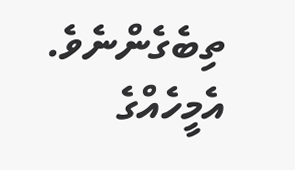ތިބެގެންނެވެ. އެމީހެއްގެ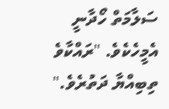ސަލާމަތް ހޯދާނީ އެމީހެކެވެ. "ރައްކާވެ ތިބިއްޔާ ދަތުރެވެ."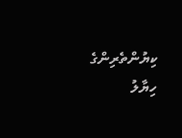ކިޔުންތެރިންގެ ހިޔާލު